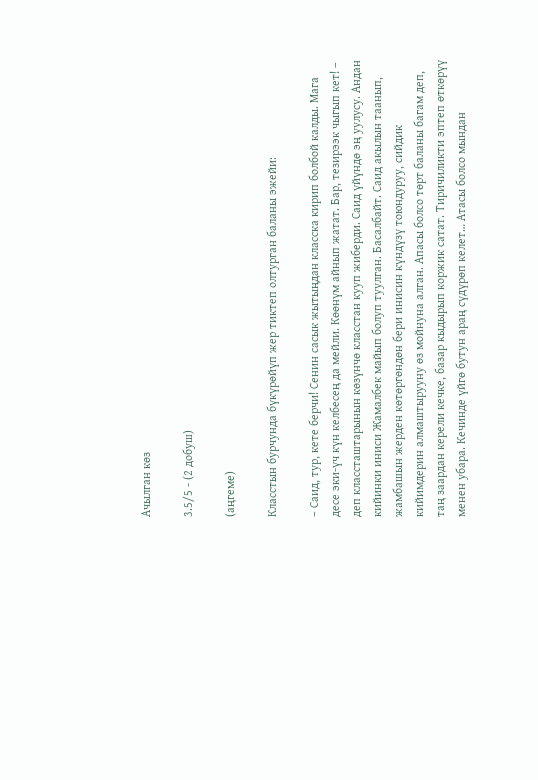Ачылган көз

3.5/5 - (2 добуш)

(аңгеме)

Класстын бурчунда бүкүрөйүп жер тиктеп олтурган баланы эжейи:

– Саид, тур, кете берчи! Сенин сасык жытыңдан класска кирип болбой калды. Мага десе эки-үч күн келбесең да мейли. Көөнүм айнып жатат. Бар, тезирээк чыгып кет! – деп классташтарынын көзүнчө класстан кууп жиберди. Саид үйүндө эң уулусу. Андан кийинки иниси Жамалбек майып болуп туулган. Басалбайт. Саид акылын таанып, жамбашын жерден көтөргөндөн бери инисин күндүзү тоюндуруу, сийдик кийимдерин алмаштырууну өз мойнуна алган. Апасы болсо төрт баланы багам деп, таң заардан керели кечке, базар кыдырып коржик сатат. Тиричиликти эптеп өткөрүү менен убара. Кечинде үйгө бутун араң сүдүрөп келет… Атасы болсо мындан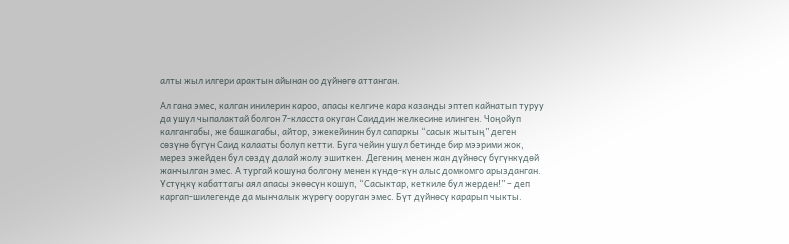алты жыл илгери арактын айынан оо дүйнөгө аттанган.

Ал гана эмес, калган инилерин кароо, апасы келгиче кара казанды эптеп кайнатып туруу да ушул чыпалактай болгон 7-класста окуган Саиддин желкесине илинген. Чоңойуп калгангабы, же башкагабы, айтор, эжекейинин бул сапаркы “сасык жытың” деген сөзүнө бүгүн Саид калааты болуп кетти. Буга чейин ушул бетинде бир мээрими жок, мерез эжейден бул сөздү далай жолу эшиткен. Дегениң менен жан дүйнөсү бүгүнкүдөй жанчылган эмес. А тургай кошуна болгону менен күндө-күн алыс домкомго арызданган. Үстүңкү кабаттагы аял апасы экөөсүн кошуп, “Сасыктар, кеткиле бул жерден!” – деп каргап-шилегенде да мынчалык жүрөгү ооруган эмес. Бүт дүйнөсү карарып чыкты.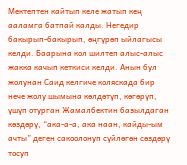Мектептен кайтып келе жатып кең ааламга батпай калды. Негедир бакырып-бакырып, өңгүрөп ыйлагысы келди. Баарына кол шилтеп алыс-алыс жакка качып кеткиси келди. Анын бул жолунан Саид келгиче коляскада бир нече жолу шымына көлдөтүп, көгөрүп, үшүп отурган Жамалбектин базылдаган көздөрү, “ака-а-а, ака наан, кайды-ым ачты” деген сакоолонуп сүйлөгөн сөздөрү тосуп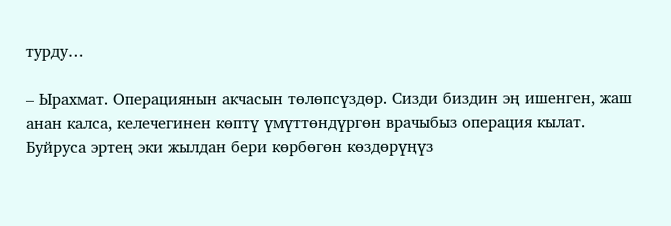турду…

– Ырахмат. Операциянын акчасын төлөпсүздөр. Сизди биздин эң ишенген, жаш анан калса, келечегинен көптү үмүттөндүргөн врачыбыз операция кылат. Буйруса эртең эки жылдан бери көрбөгөн көздөрүңүз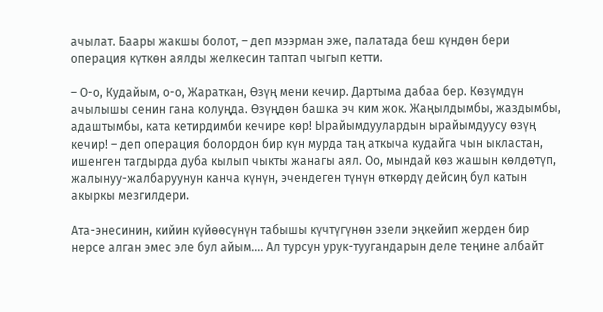ачылат. Баары жакшы болот, – деп мээрман эже, палатада беш күндөн бери операция күткөн аялды желкесин таптап чыгып кетти.

– О-о, Кудайым, о-о, Жараткан, Өзүң мени кечир. Дартыма дабаа бер. Көзүмдүн ачылышы сенин гана колуңда. Өзүңдөн башка эч ким жок. Жаңылдымбы, жаздымбы, адаштымбы, ката кетирдимби кечире көр! Ырайымдуулардын ырайымдуусу өзүң кечир! – деп операция болордон бир күн мурда таң аткыча кудайга чын ыкластан, ишенген тагдырда дуба кылып чыкты жанагы аял. Оо, мындай көз жашын көлдөтүп, жалынуу-жалбаруунун канча күнүн, эчендеген түнүн өткөрдү дейсиң бул катын акыркы мезгилдери.

Ата-энесинин, кийин күйөөсүнүн табышы күчтүгүнөн эзели эңкейип жерден бир нерсе алган эмес эле бул айым…. Ал турсун урук-туугандарын деле теңине албайт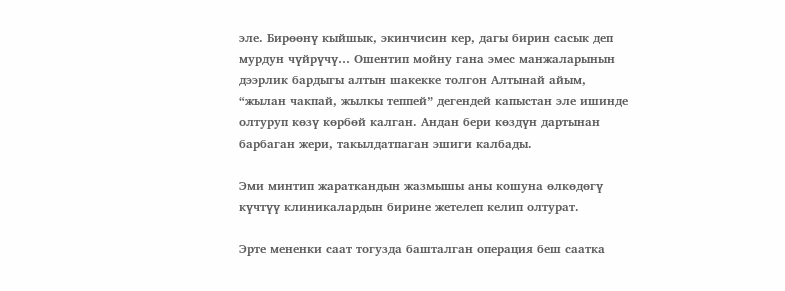эле. Бирөөнү кыйшык, экинчисин кер, дагы бирин сасык деп мурдун чүйрүчү… Ошентип мойну гана эмес манжаларынын дээрлик бардыгы алтын шакекке толгон Алтынай айым, “жылан чакпай, жылкы теппей” дегендей капыстан эле ишинде олтуруп көзү көрбөй калган. Андан бери көздүн дартынан барбаган жери, такылдатпаган эшиги калбады.

Эми минтип жараткандын жазмышы аны кошуна өлкөдөгү күчтүү клиникалардын бирине жетелеп келип олтурат.

Эрте мененки саат тогузда башталган операция беш саатка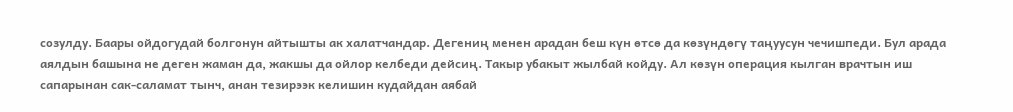созулду. Баары ойдогудай болгонун айтышты ак халатчандар. Дегениң менен арадан беш күн өтсө да көзүндөгү таңуусун чечишпеди. Бул арада аялдын башына не деген жаман да, жакшы да ойлор келбеди дейсиң. Такыр убакыт жылбай койду. Ал көзүн операция кылган врачтын иш сапарынан сак-саламат тынч, анан тезирээк келишин кудайдан аябай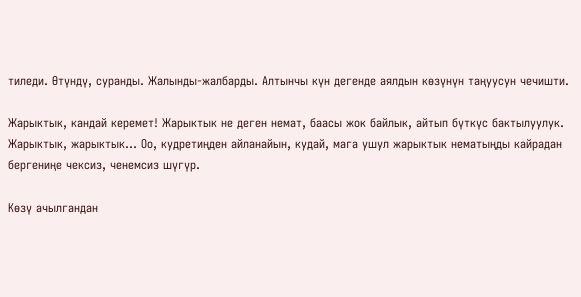тиледи. Өтүндү, суранды. Жалынды-жалбарды. Алтынчы күн дегенде аялдын көзүнүн таңуусун чечишти.

Жарыктык, кандай керемет! Жарыктык не деген немат, баасы жок байлык, айтып бүткүс бактылуулук. Жарыктык, жарыктык… Оо, кудретиңден айланайын, кудай, мага ушул жарыктык нематыңды кайрадан бергениңе чексиз, ченемсиз шүгүр.

Көзү ачылгандан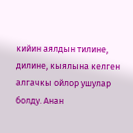кийин аялдын тилине, дилине, кыялына келген алгачкы ойлор ушулар болду. Анан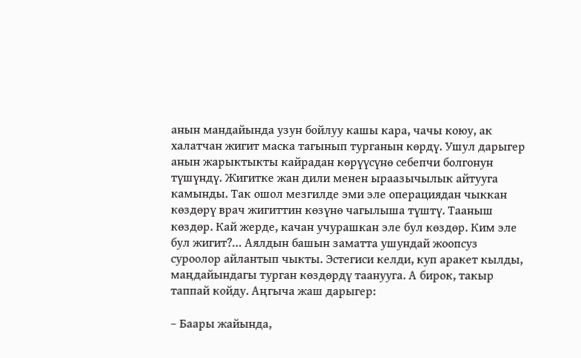анын мандайында узун бойлуу кашы кара, чачы коюу, ак халатчан жигит маска тагынып турганын көрдү. Ушул дарыгер анын жарыктыкты кайрадан көрүүсүнө себепчи болгонун түшүндү. Жигитке жан дили менен ыраазычылык айтууга камынды. Так ошол мезгилде эми эле операциядан чыккан көздөрү врач жигиттин көзүнө чагылыша түштү. Тааныш көздөр. Кай жерде, качан учурашкан эле бул көздөр. Ким эле бул жигит?… Аялдын башын заматта ушундай жоопсуз суроолор айлантып чыкты. Эстегиси келди, куп аракет кылды, маңдайындагы турган көздөрдү таанууга. А бирок, такыр таппай койду. Аңгыча жаш дарыгер:

– Баары жайында,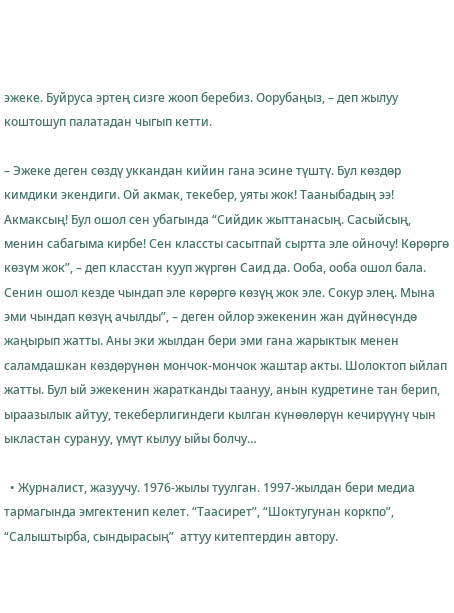эжеке. Буйруса эртең сизге жооп беребиз. Оорубаңыз, – деп жылуу коштошуп палатадан чыгып кетти.

– Эжеке деген сөздү уккандан кийин гана эсине түштү. Бул көздөр кимдики экендиги. Ой акмак, текебер, уяты жок! Тааныбадың ээ! Акмаксың! Бул ошол сен убагында “Сийдик жыттанасың. Сасыйсың, менин сабагыма кирбе! Сен классты сасытпай сыртта эле ойночу! Көрөргө көзүм жок”, – деп класстан кууп жүргөн Саид да. Ооба, ооба ошол бала. Сенин ошол кезде чындап эле көрөргө көзүң жок эле. Сокур элең. Мына эми чындап көзүң ачылды”, – деген ойлор эжекенин жан дүйнөсүндө жаңырып жатты. Аны эки жылдан бери эми гана жарыктык менен саламдашкан көздөрүнөн мончок-мончок жаштар акты. Шолоктоп ыйлап жатты. Бул ый эжекенин жаратканды таануу, анын кудретине тан берип, ыраазылык айтуу, текеберлигиндеги кылган күнөөлөрүн кечирүүнү чын ыкластан сурануу, үмүт кылуу ыйы болчу…

  • Журналист, жазуучу. 1976-жылы туулган. 1997-жылдан бери медиа тармагында эмгектенип келет. “Таасирет”, “Шоктугунан коркпо”, “Салыштырба, сындырасың”  аттуу китептердин автору.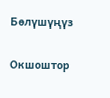Бөлүшүңүз

Окшоштор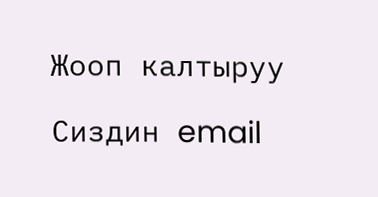Жооп калтыруу

Сиздин email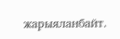жарыяланбайт.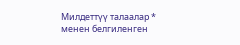Милдеттүү талаалар * менен белгиленген